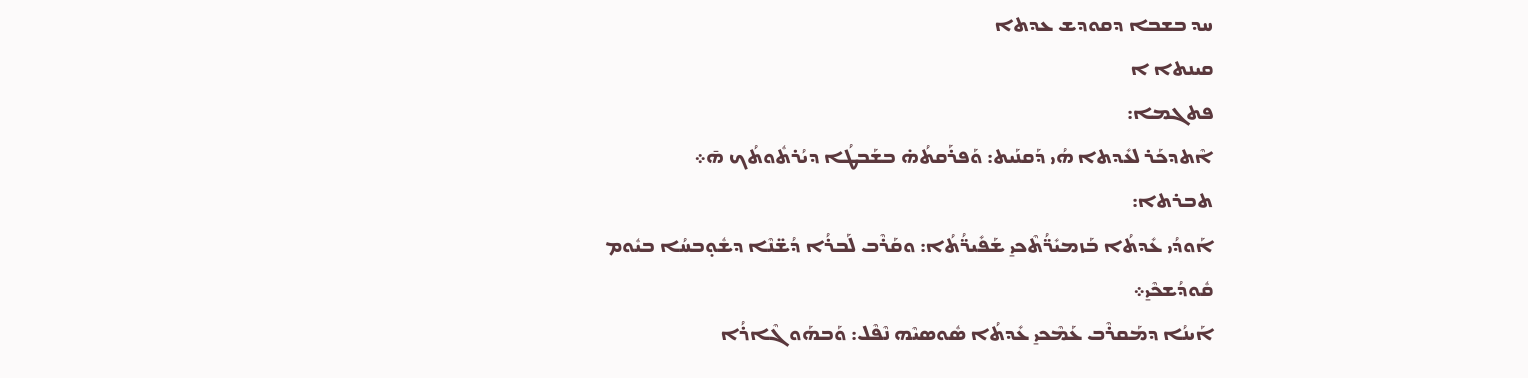ܚܕ ܒܫܒܐ ܕܩܘܕܫ ܥܕܬܐ
ܩܝܢܬܐ ܐ
ܦܬܓܡܐ:
ܐܶܬܕܟܰܪ ܠܥܺܕܬܐ ܗܳܝ ܕܰܩܢܰܝܬ: ܘܰܦܪܰܩܬܳܗ̇ ܒܫܰܒܛܳܐ ܕܝܳܪܬܽܘܬܳܟ ܗ̄܀
ܬܒܪܬ‌ܐ:
ܐܰܘܕܳܝ ܥܺܕܬܳܐ ܒܰܙܡܝܺܪ̈ܳܬܶܟܝ̱ ܫܰܦܺܝܪ̈ܳܬܳܐ: ܘܩܰܪܶܒ ܠܰܒܪܳܐ ܕܳܫ̈ܢܶܐ ܕܫܽܘ̣ܒܚܳܐ ܒܝܽܘܡ ܩܽܘܕܳܫܟܶܝ̱܀
ܐܰܝܢܳܐ ܕܡܰܩܪܶܒ ܥܰܡܶܟܝ̱ ܥܺܕܬܳܐ ܣܽܘܣܝܶܗ ܢܶܦܶܠ: ܘܰܒܗܰܘ ܓܶܐܪܳܐ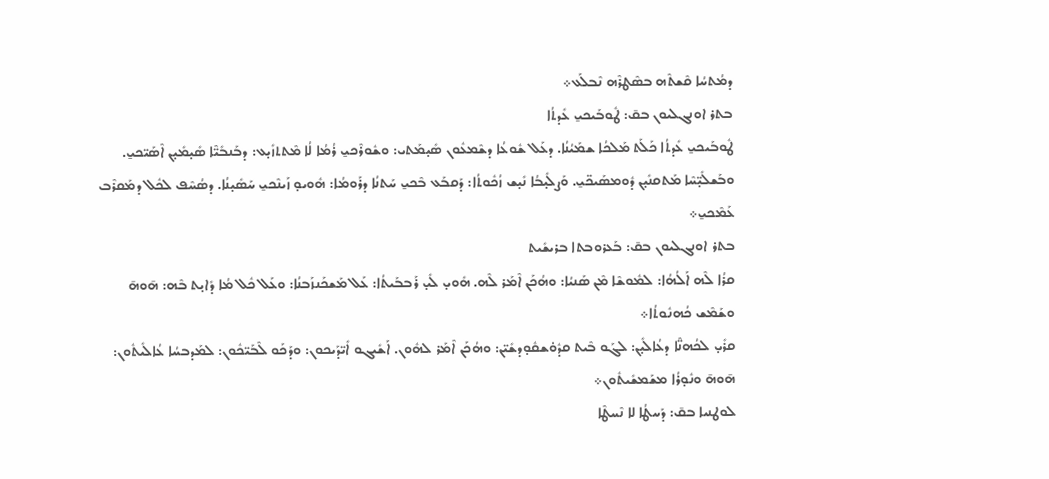ܕܡܳܬܚܳܐ ܩܶܫܬܶܗ ܒܣܶܛܪܶܗ ܢܶܒܠܰܥ܀
ܒܬܪ ܐܘܢܓܠܝܘܢ ܒܩ̄: ܛܽܘܒܰܝܟܝ̱ ܥܺܕܬܳܐ
ܛܽܘܒܰܝܟܝ̱ ܥܺܕܬܳܐ ܟܰܠܰܬ ܡܰܠܟܳܐ ܫܡܰܝܳܢܳܐ. ܕܥܰܠ ܫܽܘܥܳܐ ܕܫܶܡܥܽܘܢ ܣܺܝ̣ܡܰܬܝ: ܘܫܽܘܪܶܟܝ̱ ܪܳܡܳܐ ܠܳܐ ܡܶܬܬܙܺܝ̣ܥ: ܕܒܰܢܒܺܝ̈ܶܐ ܣܺܝ̣ܡܺܝ̣ܢ ܐܶܣܰܝ̈ܟܝ̱. ܘܒܰܫܠܺܝ̣̈ܚܶܐ ܡܰܬܩܢܺܝ̣ܢ ܕܽܘܡܣܰܝܟ̈ܝ̱. ܘܰܨܠܺܝ̣ܒܳܐ ܢܺܝ̣ܫ ܙܳܟܽܘܬܳܐ: ܕܰܩܒܰܥ ܒܶܟܝ̱ ܚܰܬܢܳܐ ܕܪܰܘܡܳܐ: ܗܽܘܝܘ̣ ܙܰܝܢܶܟܝ̱ ܚܰܣܺܝ̣ܢܳܐ. ܕܣܳܚܶܦ ܠܟܽܠ ܕܡܰܩܪܶܒ ܥܰܡܶܟܝ̱܀
ܒܬܪ ܐܘܢܓܠܝܘܢ ܒܩ̄: ܒܰܥܪܘܒܬܐ ܒܪܝܫܺܝܬ
ܩܪܳܐ ܠܶܗ ܐܰܠܳܗܳܐ: ܠܡܽܘܫܶܐ ܡܶܢ ܣܰܢܝܳܐ: ܘܗܳܟܰܢ ܐܶܡܰܪ ܠܶܗ. ܗܺܘܝ̣ ܠܺܝ̣ ܪܰܒܒܰܝܬܳܐ: ܥܰܠ ܡܰܫܟܰܢܙܰܒܢܳܐ: ܘܥܰܠ ܟܽܠ ܡܳܐ ܕܺܐܝ̣ܬ ܒܶܗ: ܗ̄ܘܗ̄ ܘܫܰܡܶܫ ܟܳܗܢܽܘܬܳܐ܀
ܩܪܺܝ̣ ܠܟܳܗܢ̈ܶܐ ܕܥܳܐܠܺܝ̣ܢ: ܠܓܰܘ ܒܶܝܬ ܩܕܽܘ̇ܫܩܽܘ̣ܕܫܺܝ̈ܢ: ܘܗܳܟܰܢ ܐܶܡܰܪ ܠܗܽܘܢ. ܐܰܫܺܝܓܘ ܐܺܝ̈ܕܰܝܟܘܢ: ܘܕܰܟܰܘ ܠܶܒܰܝ̈ܟܽܘܢ: ܠܡܰܕܒܚܳܐ ܥܳܐܠܺܝܬܽܘܢ: ܗ̄ܘܗ̄ ܘܢܽܘ̣ܪܳܐ ܡܫܰܡܫܺܝܬܽܘܢ܀
ܠܘܛܢܝܐ ܒܩ̄: ܕܰܚܛܳܐ ܠܐ ܢܶܚܛܶܐ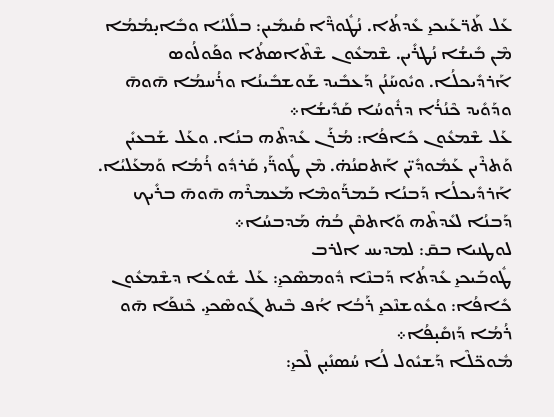ܥܰܠ ܬܰܪ̈ܥܰܝܟܝ̱ ܥܺܕܬܳܐ. ܢܳܛܽܘܪ̈ܶܐ ܩܳܝܡܺܝܢ: ܒܠܺܠܝܳܐ ܘܒܺܐܝ̣ܡܳܡܳܐ ܡܶܢ ܒܺܝܫܳܐ ܢܳܛܪܺܝܢ. ܫܶܡܥܽܘܢ ܫܶܬܶܐܣܬܳܐ ܘܦܰܘܠܳܘܣ ܐܰܪܕܺܝܟܠܳܐ. ܘܝܽܘܚܰܢܳܢ ܕܰܥܒܺܝܕ ܫܰܘܫܒܺܝܢܳܐ ܘܪܳܚܡܳܐ ܗ̄ܘܗ̄ ܘܕܰܘܺܝܕ ܟܶܢܳܪܳܐ ܕܪܽܘܚܳܐ ܩܰܕܺܝܫܳܐ܀
ܥܰܠ ܫܶܡܥܽܘܢ ܟܺܐܦܳܐ: ܡܳܪܰܢ ܥܺܕܬܶܗ ܒܢܳܐ. ܘܥܰܠ ܫܰܒܥܝܺܢ ܘܰܬܪܶܝܢ ܥܰܡܽܘܕܺܝ̈ܢ ܐܰܬܩܢܳܗ̇. ܡܶܢ ܛܽܘܪ̈ܰܝ ܩܰܪܕܽܘ ܪܳܡܳܐ ܘܰܡܥܰܠܝܳܐ. ܐܰܪܕܺܝܟܠܳܐ ܕܰܒܢܳܐ ܒܰܡܪ̈ܰܘܡܶܐ ܡܰܥܡܪܶܗ ܗ̄ܘܗ̄ ܒܪܺܝܟ ܕܰܒܢܳܐ ܠܥܺܕܬܶܗ ܘܰܐܬܩܶܢ ܒܳܗ̇ ܡܰܕܒܚܳܐ܀
ܠܘܛܢܝܐ ܒܩ̄: ܠܡܕܝܚ ܐܠܪܒ
ܛܽܘܒܰܝܟܝ̱ ܥܺܕܬܳܐ ܕܰܒܢܶܐ ܕܽܘܡܣܶܟܝ̱: ܥܰܠ ܫܽܘܥܳܐ ܕܫܶܡܥܽܘܢ ܟܺܐܦܳܐ: ܘܥܽܘܫܢܶܟܝ̱ ܪܰܒܳܐ ܐܳܦ ܒܶܝܬ ܓܰܘܣܶܟܝ̱. ܟܶܢܦܰܐ ܗ̄ܘ ܪܳܡܳܐ ܕܰܙܩܺܝ̣ܦܳܐ܀
ܡܽܘܟ̈ܠܶܐ ܕܰܫܝܽܘܠ ܠܳܐ ܚܳܣܢܺܝ̣ܢ ܠܶܟܝ̱: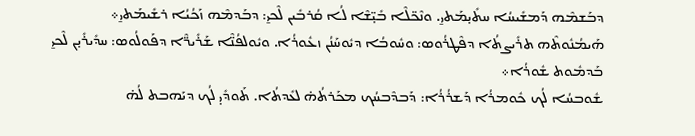ܕܒܰܫܡܶܗ ܕܰܡܫܺܝܚܳܐ ܚܬܺܝ̣ܡܰܬܝ̱. ܘܢܶܟ̈ܠܶܐ ܒܺܝ̣̈ܫܶܐ ܠܳܐ ܩܳܪܒܺܝܢ ܠܶܟܝ̱: ܕܒܰܕܡܶܗ ܙܰܟܳܝܳܐ ܪܫܺܝܡܰܬܝ̱܀
ܗܰܝܡܳܢܽܘܬܶܗ ܬܪܺܝܨܬܳܐ ܕܦܶܛܪܳܘܣ: ܘܚܽܘܒܳܐ ܕܝܽܘܚܰܢܳܢ ܙܥܽܘܪܳܐ. ܘܝܽܘܠܦܳܢ̈ܶܐ ܫܰܪܺܝܪ̈ܶܐ ܕܦܰܘܠܳܘܣ: ܚܕܺܝܪܺܝ̣ܢ ܠܶܟܝ̱ ܒܰܕܡܽܘܬ ܫܽܘܪܳܐ܀
ܫܽܘܒܚܳܐ ܠܳܟ ܟܽܘܡܪܳܐ ܕܰܫܪܳܪܳܐ: ܕܰܒܕܶܒܚܳܟ ܡܟܰܪܬܳܗ̇ ܠܥܺܕܬܳܐ. ܬܰܘܕܺܝ̣ ܠܳܟ ܕܝܰܗܒܬ ܠܳܗ̇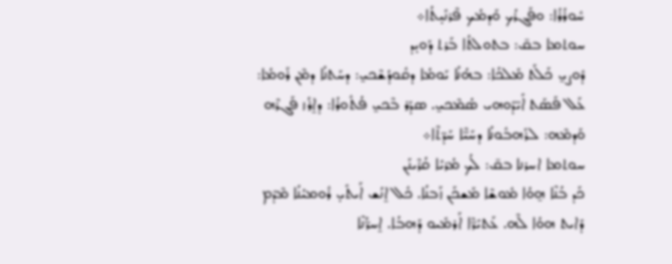ܚܽܘܪܳܪܳܐ: ܘܦܰܓܪܳܟ ܘܰܕܡܳܟ ܦܶܪܢܺܝ̣ܬܳܐ܀
ܚܘܬܡܐ ܒܩ̄: ܒܬܘܠܬܳܐ ܒܰܪܬ ܕܰܘܝ̣ܕ
ܕܽܘܨܝ̱ ܟܰܠܰܬ ܡܰܠܟܳܐ: ܒܗܳܢܳܐ ܝܰܘܡܳܐ ܕܩܽܘܕܳܫܶܟܝ̱: ܕܚܰܬܢܳܐ ܕܡܶܢ ܪܰܘܡܳܐ: ܥܰܠ ܦܰܣܰܬ ܐܺܝ̈ܕܰܘܗܝ ܣܳܡܶܟܝ̱. ܣܕܰܪ ܒܶܟܝ̱ ܦܳܬܽܘܪܳܐ: ܕܐ̱ܪܳܙ ܦܰܓܪܶܗ ܘܰܕܡܶܗ: ܠܪܰܗܒܽܘܢܳܐ ܕܚܰܝ̈ܶܐ ܚܰܕ̈ܬܶܐ܀
ܚܘܬܡܐ ܐܚܪܢܐ ܒܩ̄: ܠܳܟ ܡܳܪܝܳܐ ܩܳܪܶܝܢܰܢ
ܟܰܕ ܒܳܢܶܐ ܗ̱ܘܳܐ ܡܽܘܫܶܐ ܡܰܫܟܰܢ ܙܰܒܢܳܐ. ܟܽܠ ܐ̱ܢܳܫ ܐܰܝܬܺܝ̣ ܪܽܘܡܝܳܢܳܐ ܡܶܕܶܡ ܕܺܐܝܬ ܗܘܳܐ ܠܶܗ. ܥܰܬܝܺܪ̈ܶܐ ܐܰܪܡܺܝܘ ܕܰܗܒܳܐ. ܐ̱ܚܪ̈ܳܢܶܐ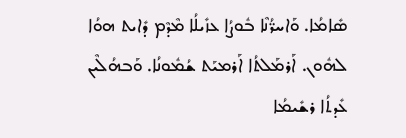ܣܺܐܡܳܐ. ܘܰܐܚܪ̈ܳܢܶܐ ܒܽܘܨܳܐ ܥܙܺܝܠܳܐ ܡܶܕܶܡ ܕܺܐܝܬ ܗܘܳܐ ܠܗܽܘܢ. ܐܰܪܡܰܠܬܳܐ ܐܰܪܡܝܰܬ ܫܳܡܽܘܢܳܐ. ܘܰܒܗܳܠܶܝܢ ܥܺܕܬܳܐ ܪܫܺܝܡܳܐ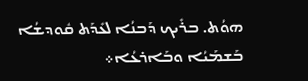ܗܘܳܬ. ܒܪܺܝܟ ܕܰܒܢܳܐ ܠܥܺܕܰܬ ܩܽܘܕܫܳܐ ܒܰܫܡܰܝܳܐ ܘܒܰܐܪܥܳܐ܀